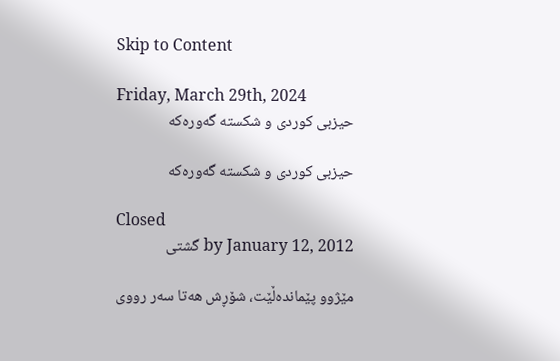Skip to Content

Friday, March 29th, 2024
حیزبی كوردی و شكسته‌ گه‌وره‌كه‌

حیزبی كوردی و شكسته‌ گه‌وره‌كه‌

Closed
by January 12, 2012 گشتی

مێژوو پێمانده‌ڵێت، شۆڕش هه‌تا سه‌ر رووی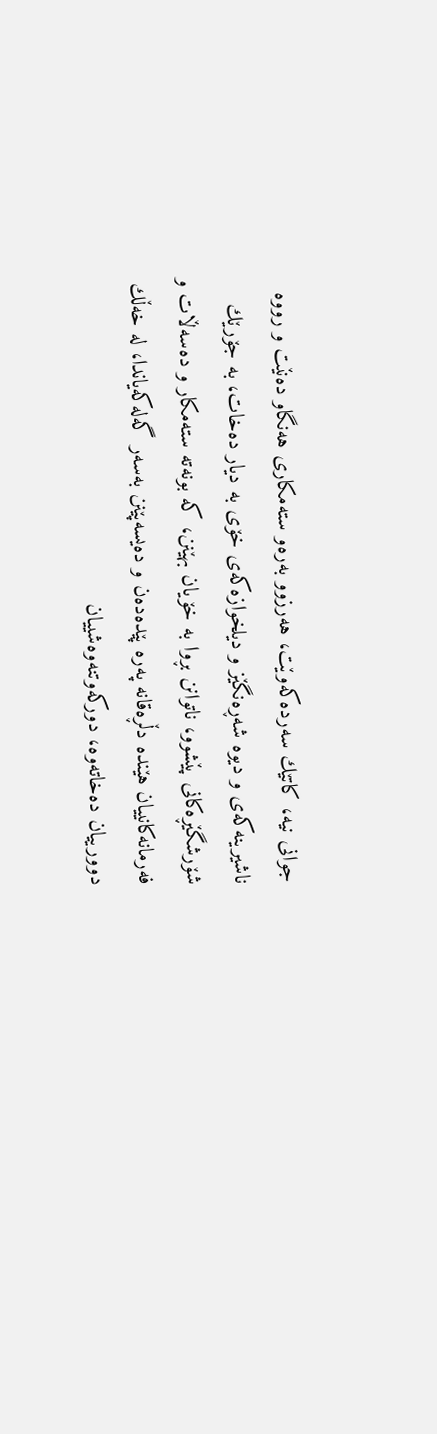جوانی نیه‌، كاتێك سه‌رده‌كه‌وێت، هه‌رزوو به‌ره‌و سته‌مكاری هه‌نگاو ده‌نێت و رووه‌ ناشیرینه‌كه‌ی و دیوه‌ شه‌ڕه‌نگێز و دیلخوازه‌كه‌ی خۆی به‌ دیار ده‌خات، به‌ جۆرێك شۆرشگێڕه‌كانی پێشوو، ناتوانن بڕوا به‌ خۆیان بهێنن، كه‌ بونه‌ته‌ سته‌مكار و ده‌سه‌ڵات و فه‌رمانه‌كانییان هێنده‌ دڵڕه‌قانه‌ په‌ره‌ پێده‌ده‌ن و ده‌یسه‌پێنن به‌سه‌ر گه‌له‌كه‌یاندا، له‌ خه‌ڵك دوورییان ده‌خاته‌وه‌، دوركه‌وتنه‌وه‌شییان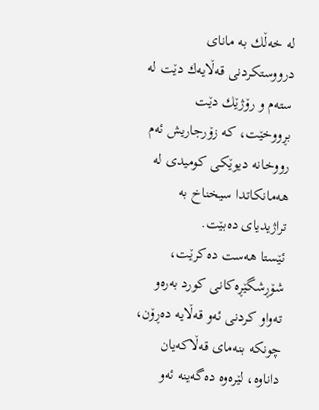له‌ خه‌ڵك به‌ مانای درووستكردنی قه‌ڵایه‌ك دێت له‌ سته‌م و رۆژێك دێت بڕووخێت، كه‌ زۆرجاریش ئه‌م رووخانه‌ دیوێكی كومیدی له‌ هه‌مانكاتدا سیخناخ به‌ تراژیدیای ده‌بێت.
ئێستا هه‌ست ده‌كرێت، شۆڕشگێڕه‌كانی كورد به‌ره‌و ته‌واو كردنی ئه‌و قه‌ڵایه‌ ده‌ڕۆن، چونكه‌ بنه‌مای قه‌ڵاكه‌یان داناوه‌، لێره‌وه‌ ده‌گه‌ینه‌ ئه‌و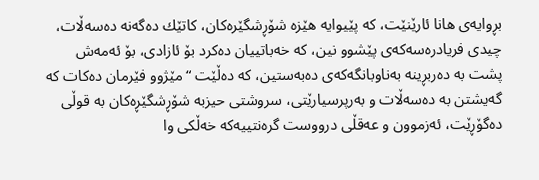بڕوایه‌ی هانا ئارێنێت، كه‌ پێیوایه‌ هێزه‌ شۆڕشگێره‌كان، كاتێك ده‌گه‌نه‌ ده‌سه‌ڵات، چیدی فریادره‌سه‌كه‌ی پێشوو نین، كه‌ خه‌باتییان ده‌كرد بۆ ئازادی، بۆ ئه‌مه‌ش پشت به‌ ده‌ربڕینه‌ به‌ناوبانگه‌كه‌ی ده‌به‌ستین، كه‌ ده‌ڵێت “مێژوو فێرمان ده‌كات كه‌ گه‌یشتن به‌ ده‌سه‌ڵات و به‌رپرسیارێتی، سروشتی حیزبه‌ شۆڕشگێڕه‌كان به‌ قوڵی ده‌گۆڕێت، ئه‌زموون و عه‌قڵی درووست گره‌نتییه‌كه‌ خه‌ڵكی وا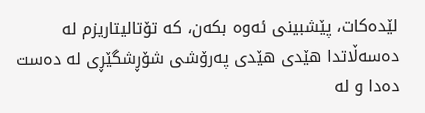لێده‌كات، پێشبینی ئه‌وه‌ بكه‌ن، كه‌ تۆتالیتاریزم له‌ ده‌سه‌ڵاتدا هێدی هێدی په‌رۆشی شۆڕشگێڕی له‌ ده‌ست ده‌دا و له‌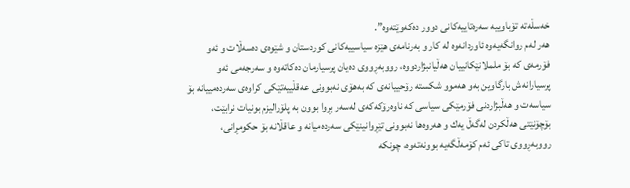خه‌سڵه‌ته‌ تۆباوییه‌ سه‌ره‌تاییه‌كانی دوور ده‌كه‌وێته‌وه‌”.
هه‌ر له‌م روانگه‌یه‌وه‌ ئاوردانه‌وه‌ له‌ كار و به‌رنامه‌ی هێزه‌ سیاسییه‌كانی كوردستان و شێوه‌ی ده‌سه‌ڵات و ئه‌و فۆرمه‌ی كه‌ بۆ ململانێكانییان هه‌ڵیانبژاردووه‌، رووبه‌ڕووی ده‌یان پرسیارمان ده‌كاته‌وه‌ و سه‌رجه‌می ئه‌و پرسیارانه‌ش بارگاوین به‌و هه‌موو شكسته‌ رۆحییانه‌ی كه‌ به‌هۆی نه‌بوونی عه‌قڵییه‌تێكی كراوه‌ی سه‌رده‌مییانه‌ بۆ سیاسه‌ت و هه‌ڵبژاردنی فۆرمێكی سیاسی كه‌ ناوه‌رۆكه‌كه‌ی له‌سه‌ر بڕوا بوون به‌ پلۆرالیزم بونیات نرابێت، بۆچۆنێتی هه‌ڵكردن له‌گه‌ڵ یه‌ك و هه‌روه‌ها نه‌بوونی تێڕوانینێكی سه‌رده‌میانه‌ و عاقڵانه‌ بۆ حكومڕانی، رووبه‌ڕووی تاكی ئه‌م كۆمه‌ڵگه‌یه‌ بوونه‌ته‌وه‌، چونكه‌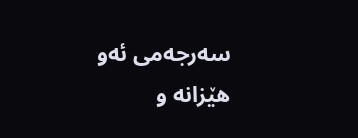سه‌رجه‌می ئه‌و هێزانه‌ و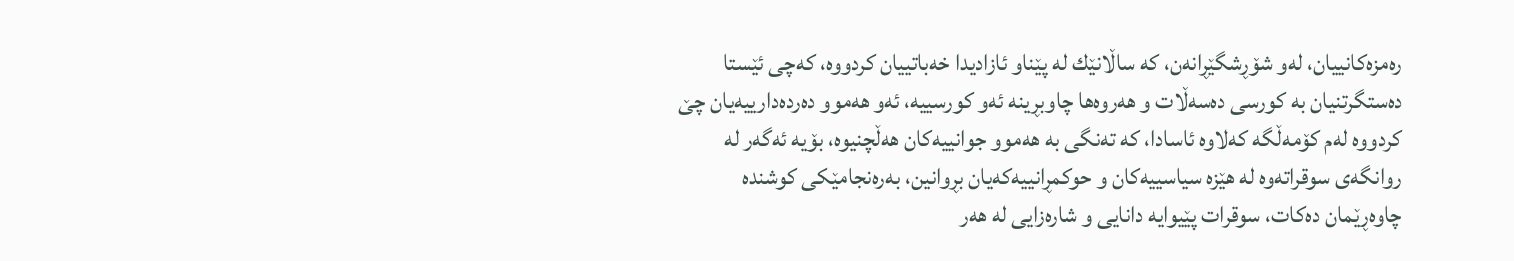ره‌مزه‌كانییان، له‌و شۆڕشگێڕانه‌ن، كه‌ ساڵانێك له‌ پێناو ئازادیدا خه‌باتییان كردووه‌، كه‌چی ئێستا ده‌ستگرتنیان به‌ كورسی ده‌سه‌ڵات و هه‌روه‌ها چاوبڕینه‌ ئه‌و كورسییه‌، ئه‌و هه‌موو ده‌رده‌دارییه‌یان چێ‌ كردووه‌ له‌م كۆمه‌ڵگه‌ كه‌لاوه‌ ئاسادا، كه‌ ته‌نگی به‌ هه‌موو جوانییه‌كان هه‌ڵچنیوه‌، بۆیه‌ ئه‌گه‌ر له‌ روانگه‌ی سوقراته‌وه‌ له‌ هێزه‌ سیاسییه‌كان و حوكمڕانییه‌كه‌یان بڕوانین، به‌ره‌نجامێكی كوشنده‌ چاوه‌ڕێمان ده‌كات، سوقرات پێیوایه‌ دانایی و شاره‌زایی له‌ هه‌ر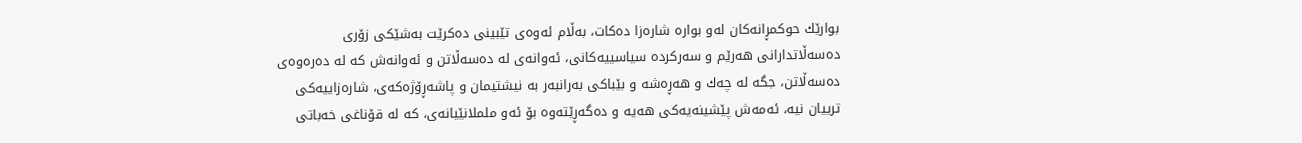بوارێك حوكمڕانه‌كان له‌و بواره‌ شاره‌زا ده‌كات، به‌ڵام ئه‌وه‌ی تێبینی ده‌كرێت به‌شێكی زۆری ده‌سه‌ڵاتدارانی هه‌رێم و سه‌ركرده‌ سیاسییه‌كانی، ئه‌وانه‌ی له‌ ده‌سه‌ڵاتن و ئه‌وانه‌ش كه‌ له‌ ده‌ره‌وه‌ی ده‌سه‌ڵاتن، جگه‌ له‌ چه‌ك و هه‌ڕه‌شه‌ و بێباكی به‌رانبه‌ر به‌ نیشتیمان و پاشه‌ڕۆژه‌كه‌ی، شاره‌زاییه‌كی ترییان نیه‌، ئه‌مه‌ش پێشینه‌یه‌كی هه‌یه‌ و ده‌گه‌ڕێته‌وه‌ بۆ ئه‌و ململانێیانه‌ی، كه‌ له‌ قۆناغی خه‌باتی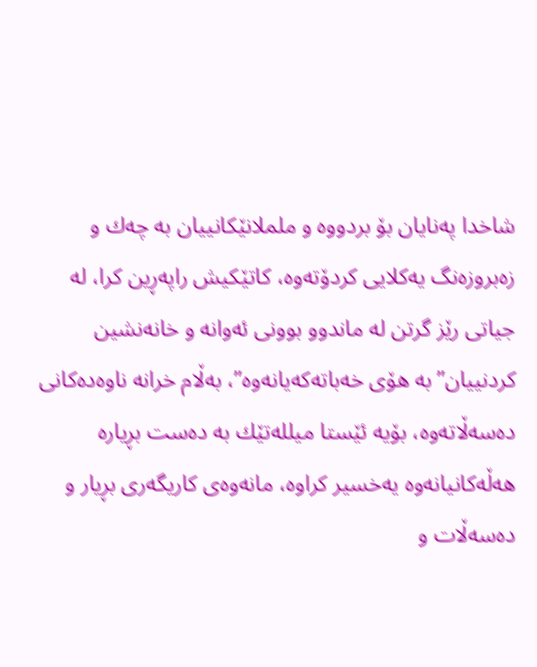شاخدا په‌نایان بۆ بردووه‌ و ململانێكانییان به‌ چه‌ك و زه‌بروزه‌نگ یه‌كلایی كردۆته‌وه‌، كاتێكیش راپه‌ڕین كرا، له‌ جیاتی رێز گرتن له‌ ماندوو بوونی ئه‌وانه‌ و خانه‌نشین كردنییان”به‌ هۆی خه‌باته‌كه‌یانه‌وه‌”، به‌ڵام خرانه‌ ناوه‌ده‌كانی ده‌سه‌ڵاته‌وه‌، بۆیه‌ ئێستا میلله‌تێك به‌ ده‌ست بڕیاره‌ هه‌ڵه‌كانیانه‌وه‌ یه‌خسیر كراوه‌، مانه‌وه‌ی كاریگه‌ری بڕیار و ده‌سه‌ڵات و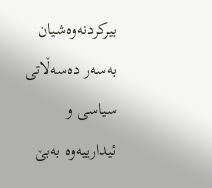بیركردنه‌وه‌شیان به‌سه‌ر ده‌سه‌ڵاتی سیاسی و ئیدارییه‌وه‌ به‌بێ‌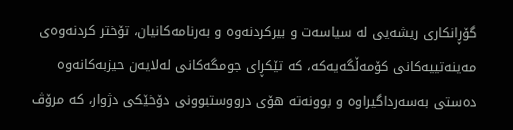گۆڕانكاری ریشه‌یی له‌ سیاسه‌ت و بیركردنه‌وه‌ و به‌رنامه‌كانیان، تۆختر كردنه‌وه‌ی مه‌ینه‌تییه‌كانی كۆمه‌ڵگه‌یه‌كه‌، كه‌ تێكڕای جومگه‌كانی له‌لایه‌ن حیزبه‌كانه‌وه‌ ده‌ستی به‌سه‌رداگیراوه‌ و بوونه‌ته‌ هۆی درووستبوونی دۆخێكی دژوار، كه‌ مرۆڤ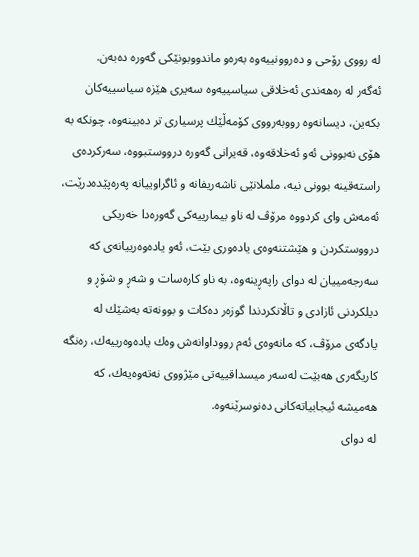له‌ رووی رۆحی و ده‌روونییه‌وه‌ به‌ره‌و ماندووبونێكی گه‌وره‌ ده‌به‌ن.
ئه‌گه‌ر له‌ ره‌هه‌ندی ئه‌خلاقی سیاسییه‌وه‌ سه‌یری هێزه‌ سیاسییه‌كان بكه‌ین، دیسانه‌وه‌ رووبه‌رووی كۆمه‌ڵێك پرسیاری تر ده‌بینه‌وه‌، چونكه‌ به‌ هۆی نه‌بوونی ئه‌و ئه‌خلاقه‌وه‌، قه‌یرانی گه‌وره‌ درووستبووه‌، سه‌ركرده‌ی راسته‌قینه‌ بوونی نیه‌، ململانێی ناشه‌ریفانه‌ و ئاگراوییانه‌ په‌ره‌پێده‌درێت، ئه‌مه‌ش وای كردووه‌ مرۆڤ له‌ ناو بیمارییه‌كی گه‌وره‌دا خه‌ریكی درووستكردن و هێشتنه‌وه‌ی یاده‌وری بێت، ئه‌و یاده‌وه‌رییانه‌ی كه‌ سه‌رجه‌مییان له‌ دوای راپه‌ڕینه‌وه‌، به‌ ناو كاره‌سات و شه‌ڕ و شۆڕ و دیلكردنی ئازادی و تاڵانكردندا گوزه‌ر ده‌كات و بوونه‌ته‌ به‌شێك له‌ یادگه‌ی مرۆڤ، كه‌ مانه‌وه‌ی ئه‌م رووداوانه‌ش وه‌ك یاده‌وه‌رییه‌ك، ره‌نگه‌ كاریگه‌ری هه‌بێت له‌سه‌ر میسداقییه‌تی مێژووی نه‌ته‌وه‌یه‌ك، كه‌ هه‌میشه‌ ئیجابیاته‌كانی ده‌نوسرێنه‌وه‌.
له‌ دوای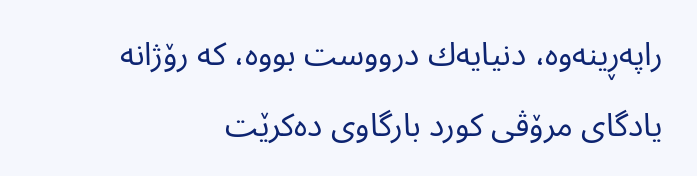راپه‌ڕینه‌وه‌، دنیایه‌ك درووست بووه‌، كه‌ رۆژانه‌ یادگای مرۆڤی كورد بارگاوی ده‌كرێت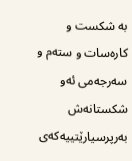به‌ شكست و كاره‌سات و سته‌م و سه‌رجه‌می ئه‌و شكستانه‌ش به‌رپرسیارێتییه‌كه‌ی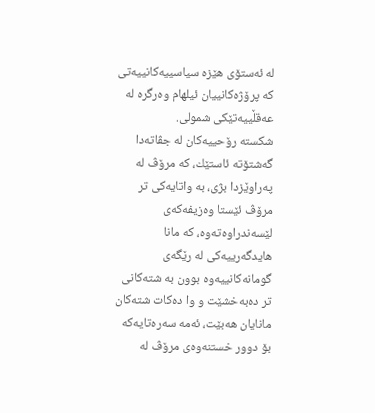له‌ ئه‌ستۆی هێزه‌ سیاسییه‌كانییه‌تی كه‌ پرۆژه‌كانییان ئیلهام وه‌رگره‌ له‌ عه‌قڵییه‌تێكی شمولی.
شكسته‌ رۆحییه‌كان له‌ جڤاته‌دا گه‌شتۆته‌ ئاستێك، كه‌ مرۆڤ له‌ په‌راوێزدا بژی، به‌ واتایه‌كی تر مرۆڤ ئێستا وه‌زیفه‌كه‌ی لێسه‌ندراوه‌ته‌وه‌، كه‌ مانا هایدگه‌رییه‌كی له‌ رێگه‌ی گومانه‌كانییه‌وه‌ بوون به‌ شته‌كانی تر ده‌به‌خشێت و وا ده‌كات شته‌كان مانایان هه‌بێت، ئه‌مه‌ سه‌ره‌تایه‌كه‌ بۆ دوور خستنه‌وه‌ی مرۆڤ له‌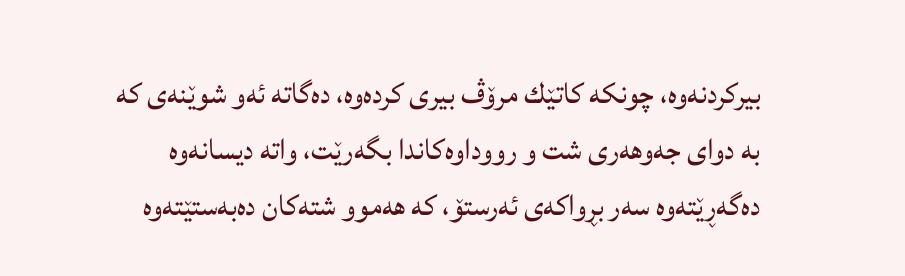بیركردنه‌وه‌، چونكه‌ كاتێك مرۆڤ بیری كرده‌وه‌، ده‌گاته‌ ئه‌و شوێنه‌ی كه‌ به‌ دوای جه‌وهه‌ری شت و رووداوه‌كاندا بگه‌رێت، واته‌ دیسانه‌وه‌ ده‌گه‌ڕێته‌وه‌ سه‌ر بڕواكه‌ی ئه‌رستۆ، كه‌ هه‌موو شته‌كان ده‌به‌ستێته‌وه‌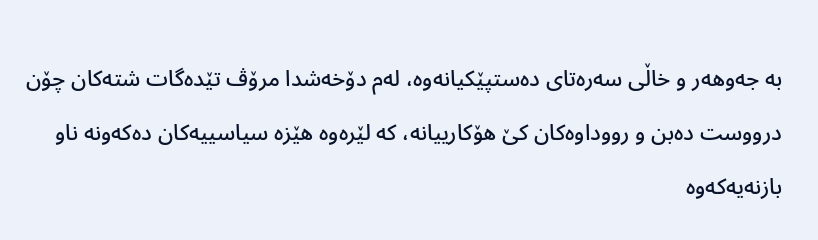به‌ جه‌وهه‌ر و خاڵی سه‌ره‌تای ده‌ستپێكیانه‌وه‌، له‌م دۆخه‌شدا مرۆڤ تێده‌گات شته‌كان چۆن درووست ده‌بن و رووداوه‌كان كێ‌ هۆكارییانه‌، كه‌ لێره‌وه‌ هێزه‌ سیاسییه‌كان ده‌كه‌ونه‌ ناو بازنه‌یه‌كه‌وه‌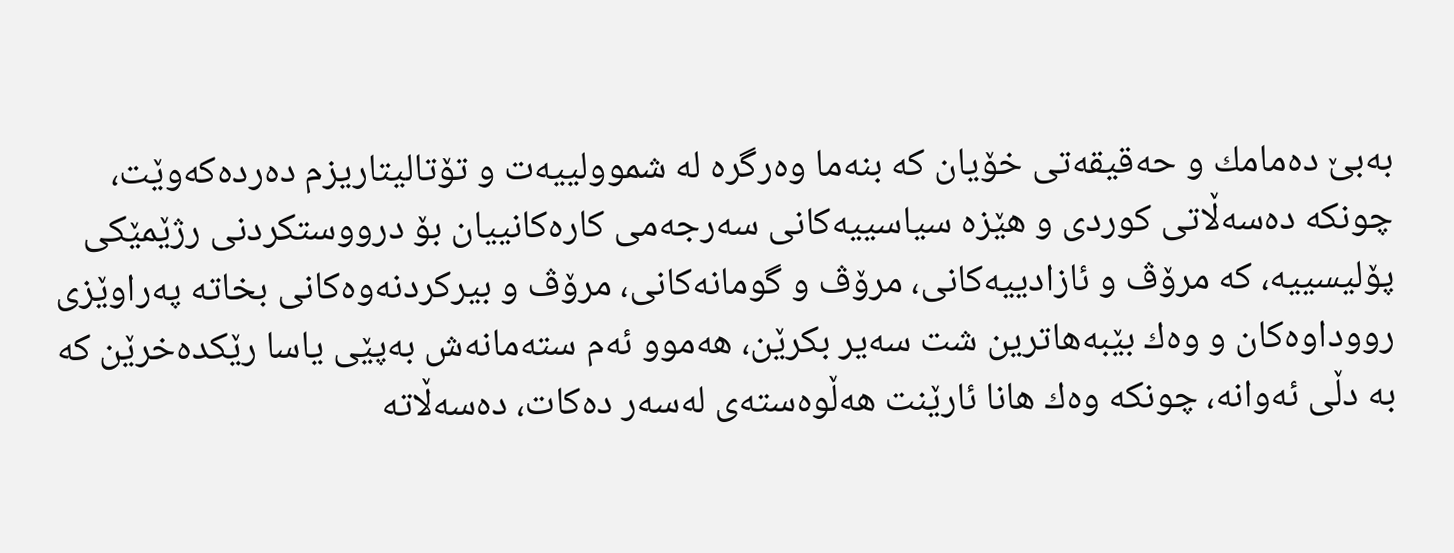به‌بێ‌ ده‌مامك و حه‌قیقه‌تی خۆیان كه‌ بنه‌ما وه‌رگره‌ له‌ شموولییه‌ت و تۆتالیتاریزم ده‌رده‌كه‌وێت، چونكه‌ ده‌سه‌ڵاتی كوردی و هێزه‌ سیاسییه‌كانی سه‌رجه‌می كاره‌كانییان بۆ درووستكردنی رژێمێكی پۆلیسییه‌، كه‌ مرۆڤ و ئازادییه‌كانی، مرۆڤ و گومانه‌كانی، مرۆڤ و بیركردنه‌وه‌كانی بخاته‌ په‌راوێزی رووداوه‌كان و وه‌ك بێبه‌هاترین شت سه‌یر بكرێن، هه‌موو ئه‌م سته‌مانه‌ش به‌پێی یاسا رێكده‌خرێن كه‌ به‌ دڵی ئه‌وانه‌، چونكه‌ وه‌ك هانا ئارێنت هه‌ڵوه‌سته‌ی له‌سه‌ر ده‌كات، ده‌سه‌ڵاته‌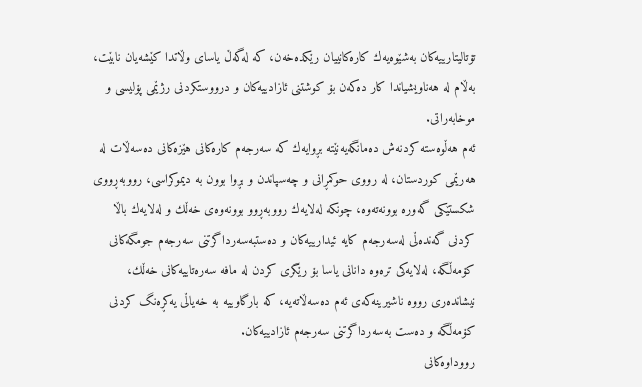تۆتالیتارییه‌كان به‌شێوه‌یه‌ك كاره‌كانییان رێكده‌خه‌ن، كه‌ له‌گه‌ڵ یاسای وڵاتدا كێشه‌یان نابێت، به‌ڵام له‌ هه‌ناویشیاندا كار ده‌كه‌ن بۆ كوشتنی ئازادییه‌كان و درووستكردنی رژێمی پۆلیسی و موخابه‌راتی.
ئه‌م هه‌ڵوه‌سته‌ كردنه‌ش ده‌مانگه‌یه‌نێته‌ بڕوایه‌ك كه‌ سه‌رجه‌م كاره‌كانی هێزه‌كانی ده‌سه‌ڵات له‌ هه‌رێمی كوردستان، له‌ رووی حوكمڕانی و چه‌سپاندن و بڕوا بوون به‌ دیموكراسی، رووبه‌ڕووی شكستێكی گه‌وره‌ بوونه‌ته‌وه‌، چونكه‌ له‌لایه‌ك رووبه‌ڕوو بوونه‌وه‌ی خه‌ڵك و له‌لایه‌ك باڵا كردنی گه‌نده‌ڵی له‌سه‌رجه‌م كایه‌ ئیدارییه‌كان و ده‌ستبه‌سه‌رداگرتنی سه‌رجه‌م جومگه‌كانی كۆمه‌ڵگه‌، له‌لایه‌كی تره‌وه‌ دانانی یاسا بۆ رێگری كردن له‌ مافه‌ سه‌ره‌تاییه‌كانی خه‌ڵك، نیشانده‌ری رووه‌ ناشیرینه‌كه‌ی ئه‌م ده‌سه‌ڵاته‌یه‌، كه‌ بارگاوییه‌ به‌ خه‌یاڵی یه‌كڕه‌نگ كردنی كۆمه‌ڵگه‌ و ده‌ست به‌سه‌رداگرتنی سه‌رجه‌م ئازادییه‌كان.
رووداوه‌كانی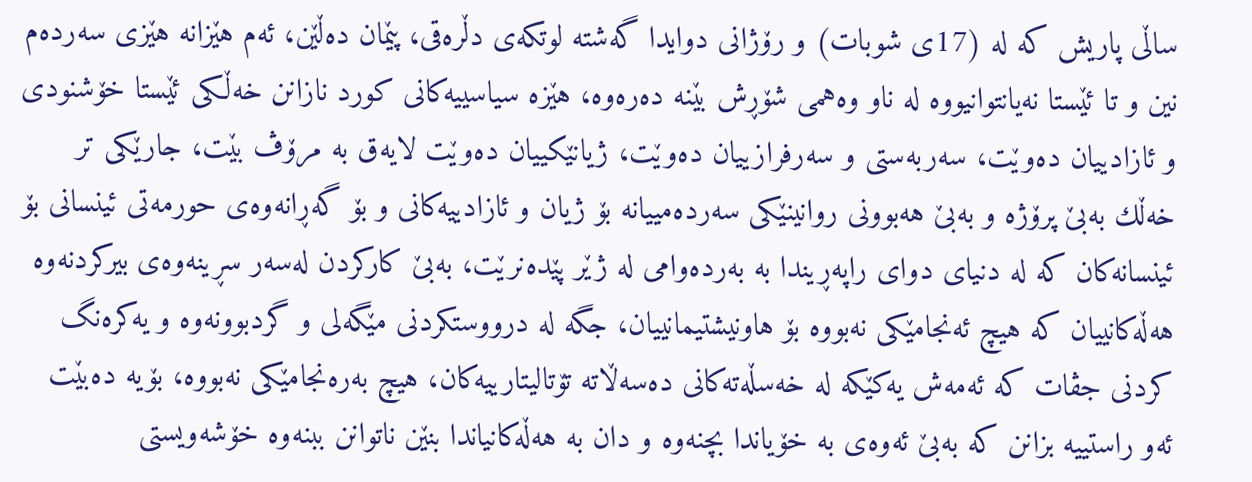ساڵی پاریش كه‌ له‌ (17ی شوبات) و رۆژانی دوایدا گه‌شته‌ لوتكه‌ی دڵره‌قی، پێمان ده‌ڵێن، ئه‌م هێزانه‌ هێزی سه‌رده‌م نین و تا ئێستا نه‌یانتوانیووه‌ له‌ ناو وه‌همی شۆڕش بێنه‌ ده‌ره‌وه‌، هێزه‌ سیاسییه‌كانی كورد نازانن خه‌ڵكی ئێستا خۆشنودی و ئازادییان ده‌وێت، سه‌ربه‌ستی و سه‌رفرازییان ده‌وێت، ژیانێكییان ده‌وێت لایه‌ق به‌ مرۆڤ بێت، جارێكی تر خه‌ڵك به‌بێ‌ پرۆژه‌ و به‌بێ‌ هه‌بوونی روانینێكی سه‌رده‌مییانه‌ بۆ ژیان و ئازادییه‌كانی و بۆ گه‌ڕانه‌وه‌ی حورمه‌تی ئینسانی بۆ ئینسانه‌كان كه‌ له‌ دنیای دوای راپه‌ڕیندا به‌ به‌رده‌وامی له‌ ژێر پێده‌نرێت، به‌بێ‌ كاركردن له‌سه‌ر سڕینه‌وه‌ی بیركردنه‌وه‌ هه‌ڵه‌كانییان كه‌ هیچ ئه‌نجامێكی نه‌بووه‌ بۆ هاونیشتیمانییان، جگه‌ له‌ درووستكردنی مێگه‌لی و گردبوونه‌وه‌ و یه‌كره‌نگ كردنی جڤات كه‌ ئه‌مه‌ش یه‌كێكه‌ له‌ خه‌سڵه‌ته‌كانی ده‌سه‌ڵاته‌ تۆتالیتارییه‌كان، هیچ به‌ره‌نجامێكی نه‌بووه‌، بۆیه‌ ده‌بێت ئه‌و راستییه‌ بزانن كه‌ به‌بێ‌ ئه‌وه‌ی به‌ خۆیاندا بچنه‌وه‌ و دان به‌ هه‌ڵه‌كانیاندا بنێن ناتوانن ببنه‌وه‌ خۆشه‌ویستی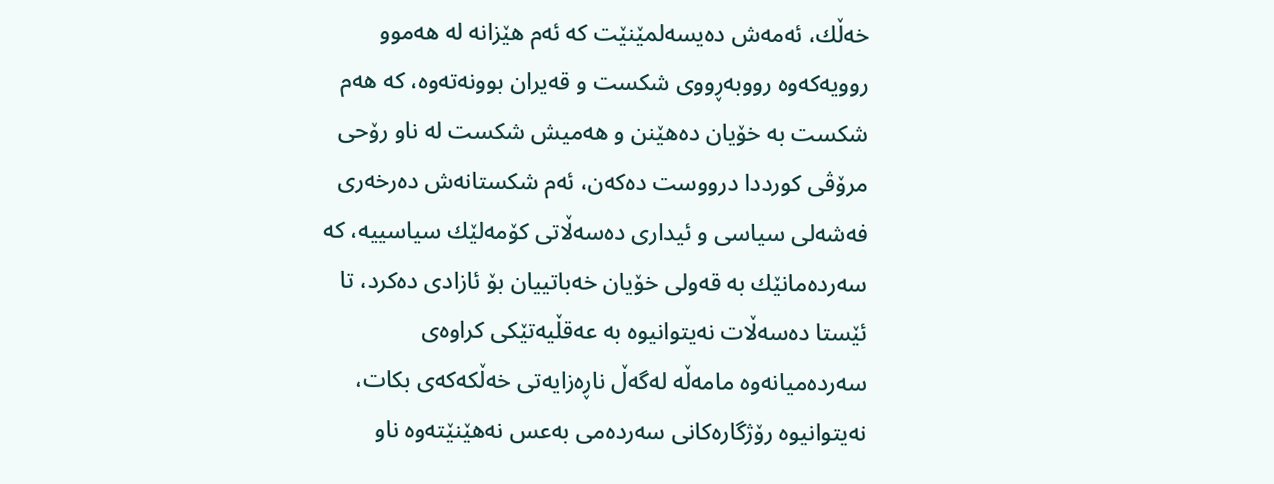خه‌ڵك، ئه‌مه‌ش ده‌یسه‌لمێنێت كه‌ ئه‌م هێزانه‌ له‌ هه‌موو روویه‌كه‌وه‌ رووبه‌ڕووی شكست و قه‌یران بوونه‌ته‌وه‌، كه‌ هه‌م شكست به‌ خۆیان ده‌هێنن و هه‌میش شكست له‌ ناو رۆحی مرۆڤی كورددا درووست ده‌كه‌ن، ئه‌م شكستانه‌ش ده‌رخه‌ری فه‌شه‌لی سیاسی و ئیداری ده‌سه‌ڵاتی كۆمه‌لێك سیاسییه‌، كه‌ سه‌رده‌مانێك به‌ قه‌ولی خۆیان خه‌باتییان بۆ ئازادی ده‌كرد، تا ئێستا ده‌سه‌ڵات نه‌یتوانیوه‌ به‌ عه‌قڵیه‌تێكی كراوه‌ی سه‌رده‌میانه‌وه‌ مامه‌ڵه‌ له‌گه‌ڵ ناڕه‌زایه‌تی خه‌ڵكه‌كه‌ی بكات، نه‌یتوانیوه‌ رۆژگاره‌كانی سه‌رده‌می به‌عس نه‌هێنێته‌وه‌ ناو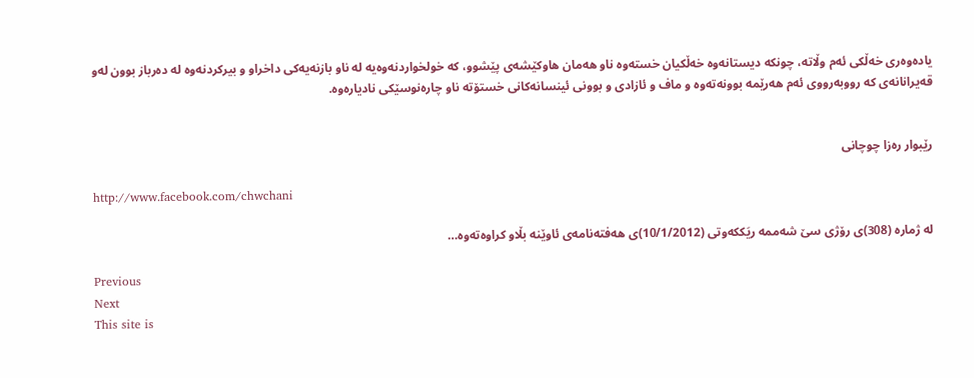یاده‌وه‌ری خه‌ڵكی ئه‌م وڵاته‌، چونكه‌ دیستانه‌وه‌ خه‌ڵكیان خسته‌وه‌ ناو هه‌مان هاوكێشه‌ی پێشوو، كه‌ خولخواردنه‌وه‌یه‌ له‌ ناو بازنه‌یه‌كی داخراو و بیركردنه‌وه‌ له‌ ده‌رباز بوون له‌و قه‌یرانانه‌ی كه‌ رووبه‌رووی ئه‌م هه‌رێمه‌ بوونه‌ته‌وه‌ و ماف و ئازادی و بوونی ئینسانه‌كانی خستۆته‌ ناو چاره‌نوسێكی نادیاره‌وه‌.


رێبوار ره‌زا چوچانی

http://www.facebook.com/chwchani

له‌ ژماره‌ (308)ی رۆژی سێ شه‌ممه‌ ریَككه‌وتی (10/1/2012)ی هه‌فته‌نامه‌ی ئاوێنه‌ بڵاو كراوه‌ته‌وه‌…

Previous
Next
This site is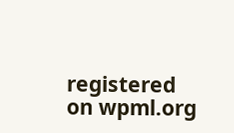registered on wpml.org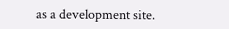as a development site.